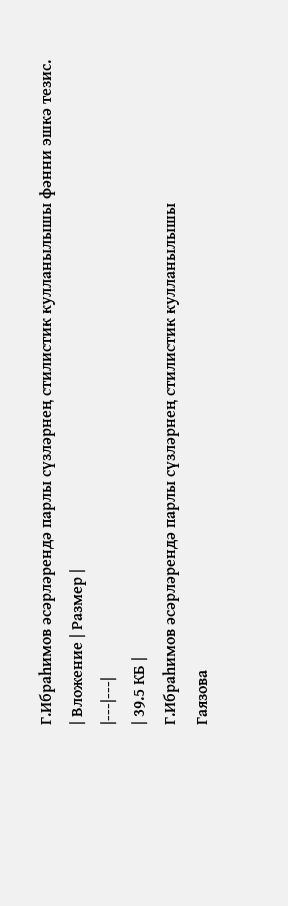Г.Ибраһимов әсәрләрендә парлы сүзләрнең стилистик кулланылышы фәнни эшкә тезис.
| Вложение | Размер |
|---|---|
| 39.5 КБ |
Г.Ибраһимов әсәрләрендә парлы сүзләрнең стилистик кулланылышы
Гаязова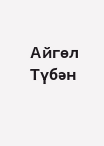Айгөл
Түбән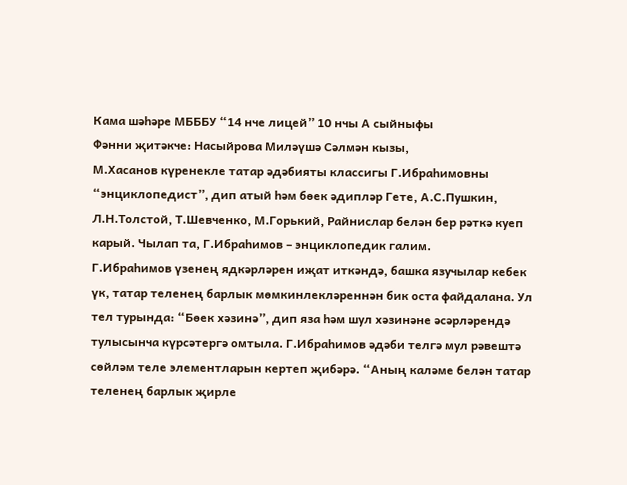Кама шәһәре МБББУ “14 нче лицей” 10 нчы А сыйныфы
Фәнни җитәкче: Насыйрова Миләүшә Сәлмән кызы,
М.Хасанов күренекле татар әдәбияты классигы Г.Ибраһимовны “энциклопедист”, дип атый һәм бөек әдипләр Гете, А.С.Пушкин, Л.Н.Толстой, Т.Шевченко, М.Горький, Райнислар белән бер рәткә куеп карый. Чылап та, Г.Ибраһимов – энциклопедик галим.
Г.Ибраһимов үзенең ядкәрләрен иҗат иткәндә, башка язучылар кебек үк, татар теленең барлык мөмкинлекләреннән бик оста файдалана. Ул тел турында: “Бөек хәзинә”, дип яза һәм шул хәзинәне әсәрләрендә тулысынча күрсәтергә омтыла. Г.Ибраһимов әдәби телгә мул рәвештә сөйләм теле элементларын кертеп җибәрә. “Аның каләме белән татар теленең барлык җирле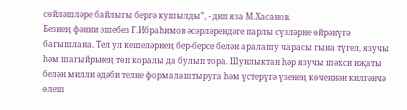сөйләшләре байлыгы бергә кушылды”, - дип яза М.Хасанов.
Безнең фәнни эшебез Г.Ибраһимов әсәрләрендәге парлы сүзләрне өйрәнүгә багышлана. Тел ул кешеләрнең бер-берсе белән аралашу чарасы гына түгел, язучы һәм шагыйрьнең төп коралы да булып тора. Шунлыктан һәр язучы шәхси иҗаты белән милли әдәби телне формалаштыруга һәм үстерүгә үзенең көченнән килгәнчә өлеш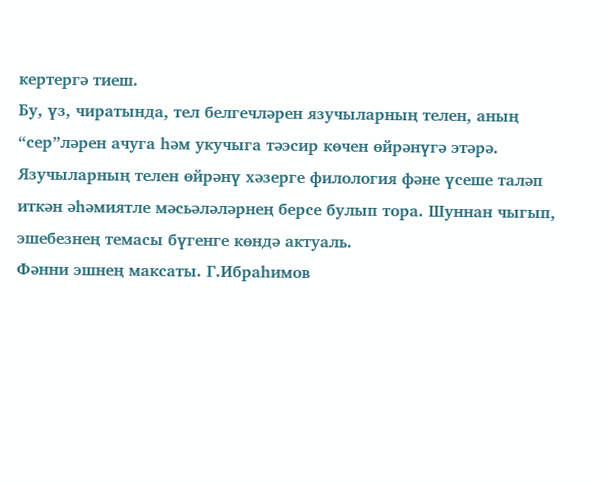кертергә тиеш.
Бу, үз, чиратында, тел белгечләрен язучыларның телен, аның “сер”ләрен ачуга һәм укучыга тәэсир көчен өйрәнүгә этәрә. Язучыларның телен өйрәнү хәзерге филология фәне үсеше таләп иткән әһәмиятле мәсьәләләрнең берсе булып тора. Шуннан чыгып, эшебезнең темасы бүгенге көндә актуаль.
Фәнни эшнең максаты. Г.Ибраһимов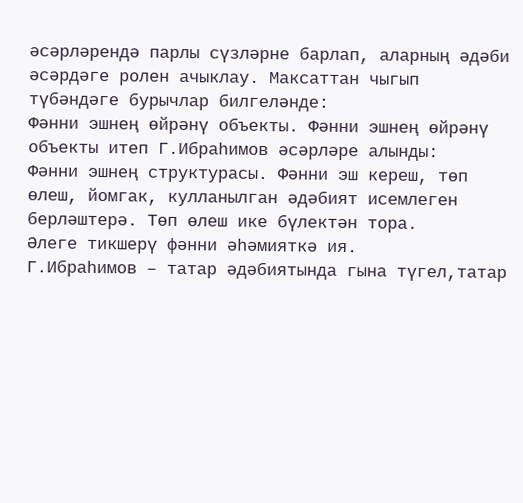әсәрләрендә парлы сүзләрне барлап, аларның әдәби әсәрдәге ролен ачыклау. Максаттан чыгып түбәндәге бурычлар билгеләнде:
Фәнни эшнең өйрәнү объекты. Фәнни эшнең өйрәнү объекты итеп Г.Ибраһимов әсәрләре алынды:
Фәнни эшнең структурасы. Фәнни эш кереш, төп өлеш, йомгак, кулланылган әдәбият исемлеген берләштерә. Төп өлеш ике бүлектән тора.
Әлеге тикшерү фәнни әһәмияткә ия.
Г.Ибраһимов – татар әдәбиятында гына түгел,татар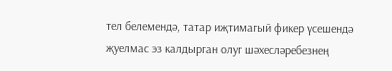тел белемендә, татар иҗтимагый фикер үсешендә җуелмас эз калдырган олуг шәхесләребезнең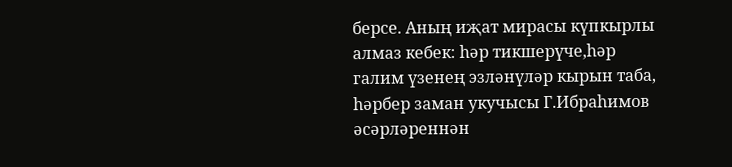берсе. Аның иҗат мирасы күпкырлы алмаз кебек: һәр тикшерүче,һәр галим үзенең эзләнүләр кырын таба, һәрбер заман укучысы Г.Ибраһимов әсәрләреннән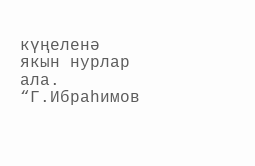күңеленә якын нурлар ала. “Г.Ибраһимов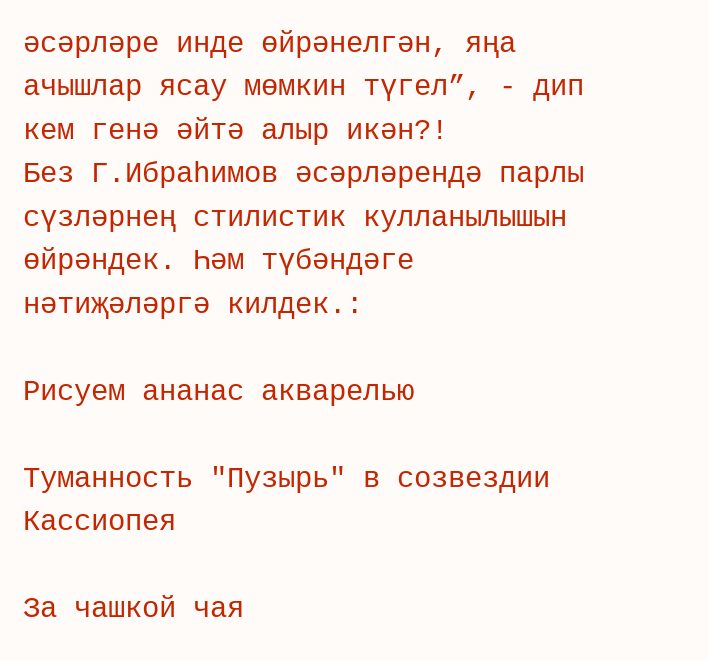әсәрләре инде өйрәнелгән, яңа ачышлар ясау мөмкин түгел”, - дип кем генә әйтә алыр икән?!
Без Г.Ибраһимов әсәрләрендә парлы сүзләрнең стилистик кулланылышын өйрәндек. Һәм түбәндәге нәтиҗәләргә килдек.:

Рисуем ананас акварелью

Туманность "Пузырь" в созвездии Кассиопея

За чашкой чая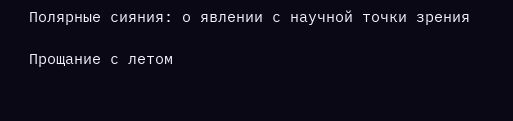Полярные сияния: о явлении с научной точки зрения

Прощание с летом